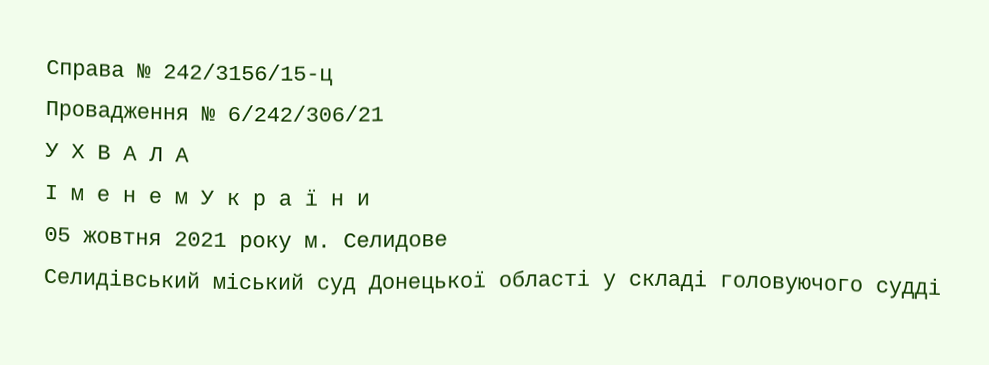Справа № 242/3156/15-ц
Провадження № 6/242/306/21
У Х В А Л А
І м е н е м У к р а ї н и
05 жовтня 2021 року м. Селидове
Селидівський міський суд Донецької області у складі головуючого судді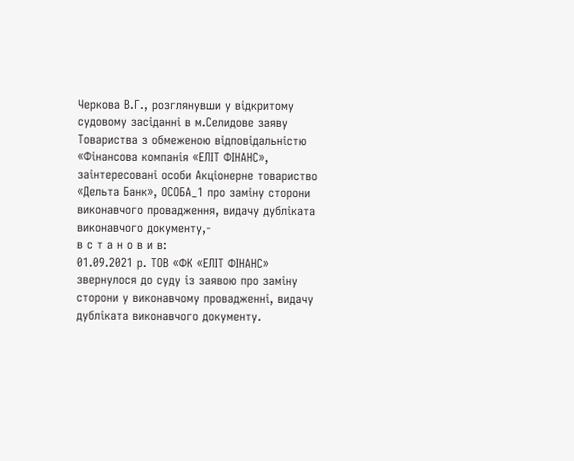Черкова В.Г., розглянувши у відкритому судовому засіданні в м.Селидове заяву Товариства з обмеженою відповідальністю «Фінансова компанія «ЕЛІТ ФІНАНС», заінтересовані особи Акціонерне товариство «Дельта Банк», ОСОБА_1 про заміну сторони виконавчого провадження, видачу дубліката виконавчого документу,-
в с т а н о в и в:
01.09.2021 р. ТОВ «ФК «ЕЛІТ ФІНАНС» звернулося до суду із заявою про заміну сторони у виконавчому провадженні, видачу дубліката виконавчого документу.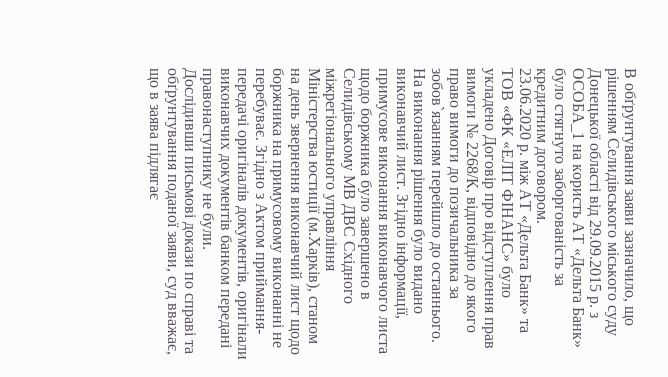В обґрунтування заяви зазначило, що рішенням Селидівського міського суду Донецької області від 29.09.2015 р. з ОСОБА_1 на користь АТ «Дельта Банк» було стягнуто заборгованість за кредитним договором.
23.06.2020 р. між АТ «Дельта Банк» та ТОВ «ФК «ЕЛІТ ФІНАНС» було укладено Договір про відступлення прав вимоги № 2268/К, відповідно до якого право вимоги до позичальника за зобов`язанням перейшло до останнього.
На виконання рішення було видано виконавчий лист. Згідно інформації, примусове виконання виконавчого листа щодо боржника було завершено в Селидівському МВ ДВС Східного міжрегіонального управління Міністерства юстиції (м.Харків), станом на день звернення виконавчий лист щодо боржника на примусовому виконанні не перебуває. Згідно з Актом приймання-передачі оригіналів документів, оригінали виконавчих документів банком передані правонаступнику не були.
Дослідивши письмові докази по справі та обґрунтування поданої заяви, суд вважає, що в заява підлягає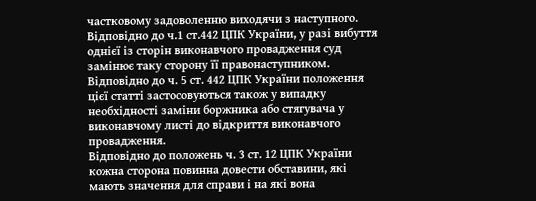частковому задоволенню виходячи з наступного.
Відповідно до ч.1 ст.442 ЦПК України, у разі вибуття однієї із сторін виконавчого провадження суд замінює таку сторону її правонаступником.
Відповідно до ч. 5 ст. 442 ЦПК України положення цієї статті застосовуються також у випадку необхідності заміни боржника або стягувача у виконавчому листі до відкриття виконавчого провадження.
Відповідно до положень ч. 3 ст. 12 ЦПК України кожна сторона повинна довести обставини, які мають значення для справи і на які вона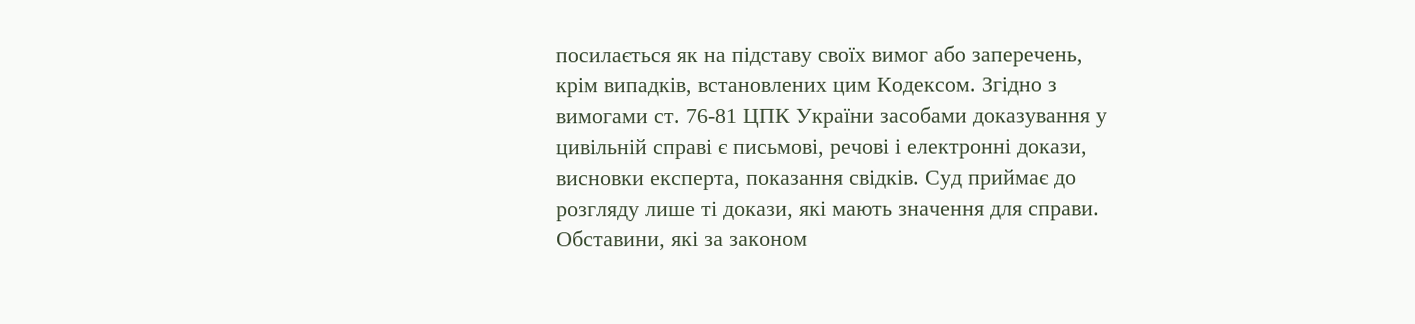посилається як на підставу своїх вимог або заперечень, крім випадків, встановлених цим Кодексом. Згідно з вимогами ст. 76-81 ЦПК України засобами доказування у цивільній справі є письмові, речові і електронні докази, висновки експерта, показання свідків. Суд приймає до розгляду лише ті докази, які мають значення для справи. Обставини, які за законом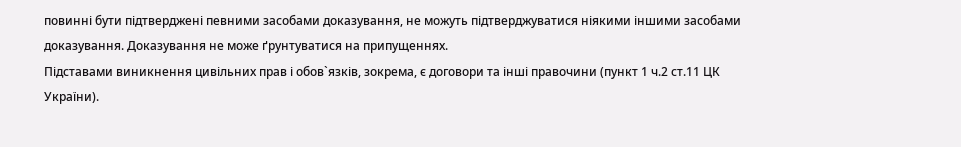повинні бути підтверджені певними засобами доказування, не можуть підтверджуватися ніякими іншими засобами доказування. Доказування не може ґрунтуватися на припущеннях.
Підставами виникнення цивільних прав і обов`язків, зокрема, є договори та інші правочини (пункт 1 ч.2 ст.11 ЦК України).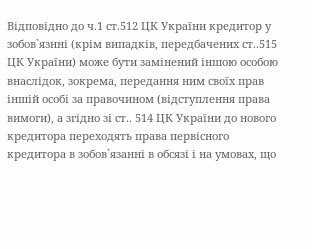Відповідно до ч.1 ст.512 ЦК України кредитор у зобов`язнні (крім випадків, передбачених ст..515 ЦК України) може бути замінений іншою особою внаслідок, зокрема, передання ним своїх прав іншій особі за правочином (відступлення права вимоги), а згідно зі ст.. 514 ЦК України до нового кредитора переходять права первісного кредитора в зобов`язанні в обсязі і на умовах, що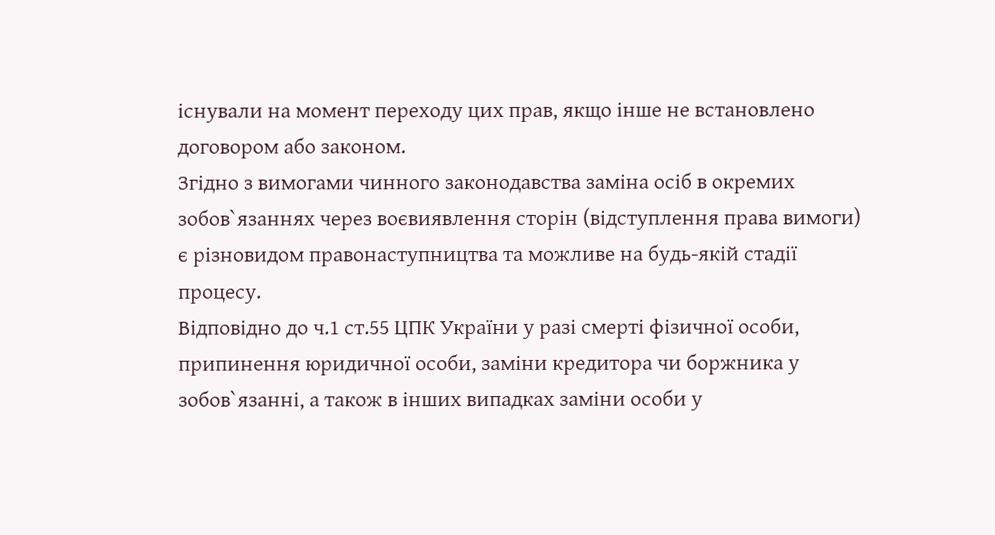існували на момент переходу цих прав, якщо інше не встановлено договором або законом.
Згідно з вимогами чинного законодавства заміна осіб в окремих зобов`язаннях через воєвиявлення сторін (відступлення права вимоги) є різновидом правонаступництва та можливе на будь-якій стадії процесу.
Відповідно до ч.1 ст.55 ЦПК України у разі смерті фізичної особи, припинення юридичної особи, заміни кредитора чи боржника у зобов`язанні, а також в інших випадках заміни особи у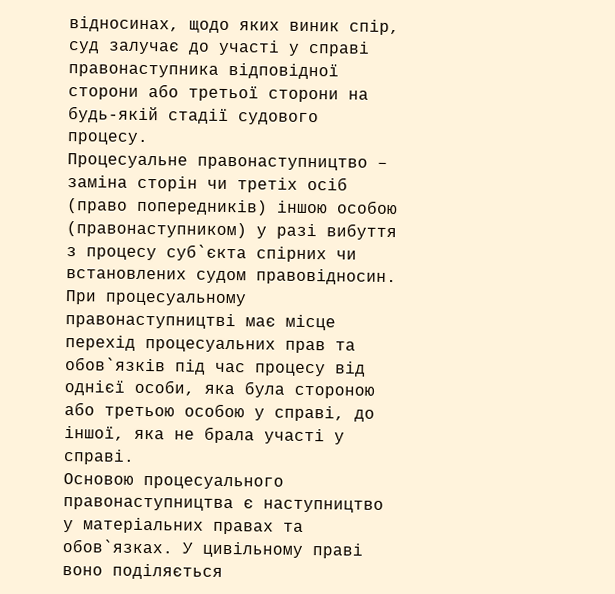відносинах, щодо яких виник спір, суд залучає до участі у справі правонаступника відповідної сторони або третьої сторони на будь-якій стадії судового процесу.
Процесуальне правонаступництво – заміна сторін чи третіх осіб (право попередників) іншою особою (правонаступником) у разі вибуття з процесу суб`єкта спірних чи встановлених судом правовідносин.
При процесуальному правонаступництві має місце перехід процесуальних прав та обов`язків під час процесу від однієї особи, яка була стороною або третьою особою у справі, до іншої, яка не брала участі у справі.
Основою процесуального правонаступництва є наступництво у матеріальних правах та обов`язках. У цивільному праві воно поділяється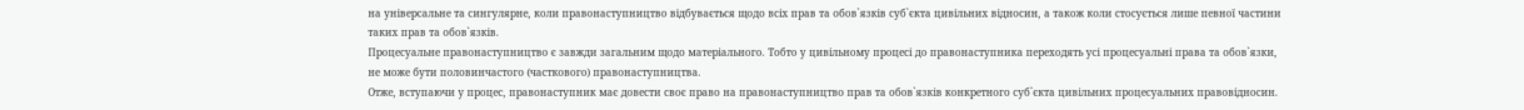на універсальне та сингулярне, коли правонаступництво відбувається щодо всіх прав та обов`язків суб`єкта цивільних відносин, а також коли стосується лише певної частини таких прав та обов`язків.
Процесуальне правонаступництво є завжди загальним щодо матеріального. Тобто у цивільному процесі до правонаступника переходять усі процесуальні права та обов`язки, не може бути половинчастого (часткового) правонаступництва.
Отже, вступаючи у процес, правонаступник має довести своє право на правонаступництво прав та обов`язків конкретного суб`єкта цивільних процесуальних правовідносин.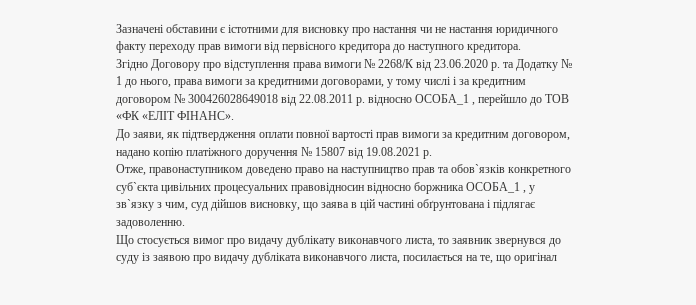Зазначені обставини є істотними для висновку про настання чи не настання юридичного факту переходу прав вимоги від первісного кредитора до наступного кредитора.
Згідно Договору про відступлення права вимоги № 2268/К від 23.06.2020 р. та Додатку № 1 до нього, права вимоги за кредитними договорами, у тому числі і за кредитним договором № 300426028649018 від 22.08.2011 р. відносно ОСОБА_1 , перейшло до ТОВ «ФК «ЕЛІТ ФІНАНС».
До заяви, як підтвердження оплати повної вартості прав вимоги за кредитним договором, надано копію платіжного доручення № 15807 від 19.08.2021 р.
Отже, правонаступником доведено право на наступництво прав та обов`язків конкретного суб`єкта цивільних процесуальних правовідносин відносно боржника ОСОБА_1 , у зв`язку з чим, суд дійшов висновку, що заява в цій частині обґрунтована і підлягає задоволенню.
Що стосується вимог про видачу дублікату виконавчого листа, то заявник звернувся до суду із заявою про видачу дубліката виконавчого листа, посилається на те, що оригінал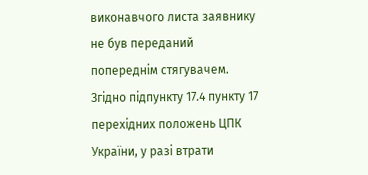виконавчого листа заявнику не був переданий попереднім стягувачем.
Згідно підпункту 17.4 пункту 17 перехідних положень ЦПК України, у разі втрати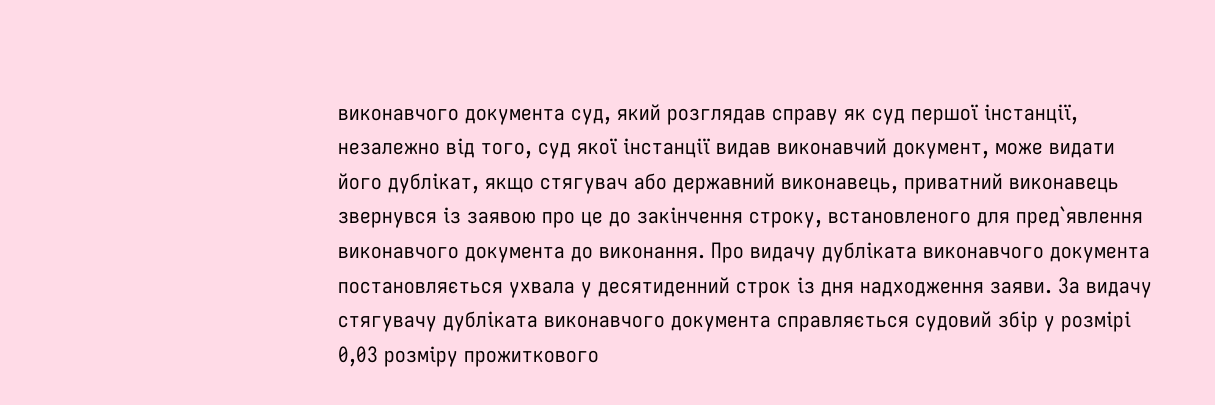виконавчого документа суд, який розглядав справу як суд першої інстанції, незалежно від того, суд якої інстанції видав виконавчий документ, може видати його дублікат, якщо стягувач або державний виконавець, приватний виконавець звернувся із заявою про це до закінчення строку, встановленого для пред`явлення виконавчого документа до виконання. Про видачу дубліката виконавчого документа постановляється ухвала у десятиденний строк із дня надходження заяви. За видачу стягувачу дубліката виконавчого документа справляється судовий збір у розмірі 0,03 розміру прожиткового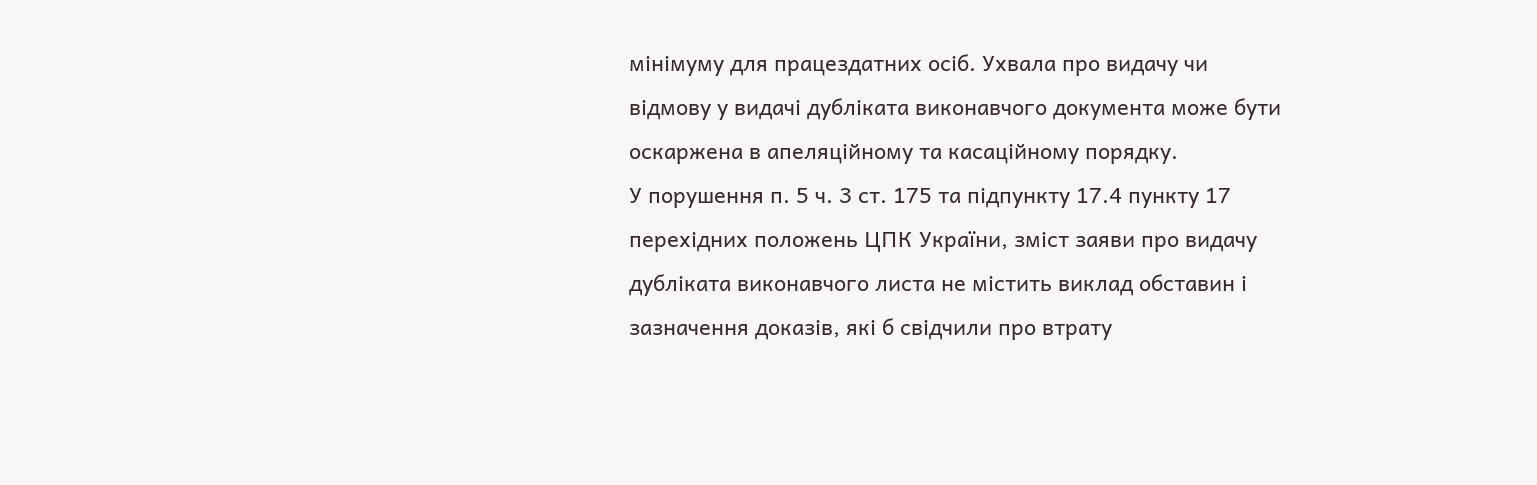мінімуму для працездатних осіб. Ухвала про видачу чи відмову у видачі дубліката виконавчого документа може бути оскаржена в апеляційному та касаційному порядку.
У порушення п. 5 ч. 3 ст. 175 та підпункту 17.4 пункту 17 перехідних положень ЦПК України, зміст заяви про видачу дубліката виконавчого листа не містить виклад обставин і зазначення доказів, які б свідчили про втрату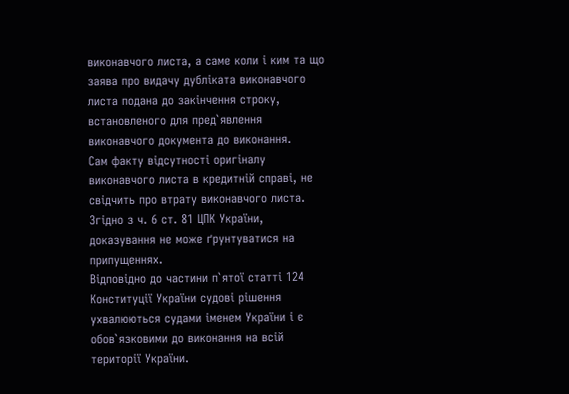виконавчого листа, а саме коли і ким та що заява про видачу дубліката виконавчого листа подана до закінчення строку, встановленого для пред`явлення виконавчого документа до виконання.
Сам факту відсутності оригіналу виконавчого листа в кредитній справі, не свідчить про втрату виконавчого листа.
Згідно з ч. 6 ст. 81 ЦПК України, доказування не може ґрунтуватися на припущеннях.
Відповідно до частини п`ятої статті 124 Конституції України судові рішення ухвалюються судами іменем України і є обов`язковими до виконання на всій території України.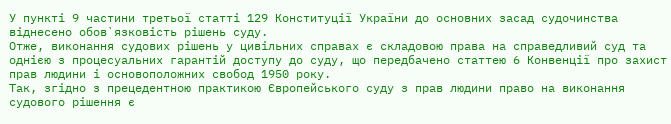У пункті 9 частини третьої статті 129 Конституції України до основних засад судочинства віднесено обов`язковість рішень суду.
Отже, виконання судових рішень у цивільних справах є складовою права на справедливий суд та однією з процесуальних гарантій доступу до суду, що передбачено статтею 6 Конвенції про захист прав людини і основоположних свобод 1950 року.
Так, згідно з прецедентною практикою Європейського суду з прав людини право на виконання судового рішення є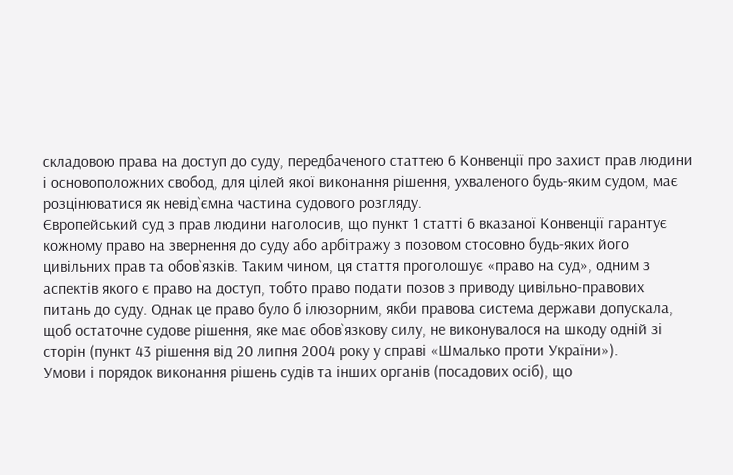складовою права на доступ до суду, передбаченого статтею 6 Конвенції про захист прав людини і основоположних свобод, для цілей якої виконання рішення, ухваленого будь-яким судом, має розцінюватися як невід`ємна частина судового розгляду.
Європейський суд з прав людини наголосив, що пункт 1 статті 6 вказаної Конвенції гарантує кожному право на звернення до суду або арбітражу з позовом стосовно будь-яких його цивільних прав та обов`язків. Таким чином, ця стаття проголошує «право на суд», одним з аспектів якого є право на доступ, тобто право подати позов з приводу цивільно-правових питань до суду. Однак це право було б ілюзорним, якби правова система держави допускала, щоб остаточне судове рішення, яке має обов`язкову силу, не виконувалося на шкоду одній зі сторін (пункт 43 рішення від 20 липня 2004 року у справі «Шмалько проти України»).
Умови і порядок виконання рішень судів та інших органів (посадових осіб), що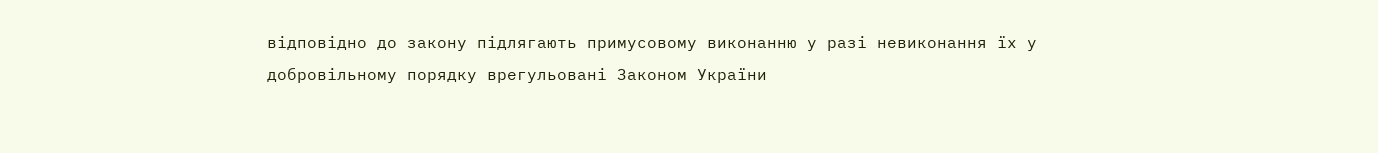відповідно до закону підлягають примусовому виконанню у разі невиконання їх у добровільному порядку врегульовані Законом України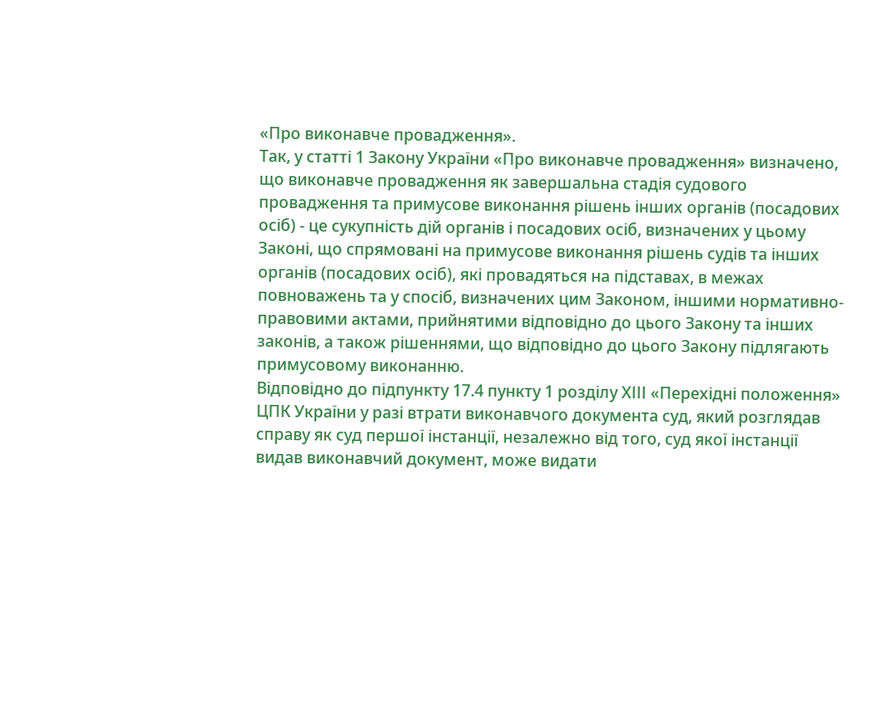«Про виконавче провадження».
Так, у статті 1 Закону України «Про виконавче провадження» визначено, що виконавче провадження як завершальна стадія судового провадження та примусове виконання рішень інших органів (посадових осіб) - це сукупність дій органів і посадових осіб, визначених у цьому Законі, що спрямовані на примусове виконання рішень судів та інших органів (посадових осіб), які провадяться на підставах, в межах повноважень та у спосіб, визначених цим Законом, іншими нормативно-правовими актами, прийнятими відповідно до цього Закону та інших законів, а також рішеннями, що відповідно до цього Закону підлягають примусовому виконанню.
Відповідно до підпункту 17.4 пункту 1 розділу ХІІІ «Перехідні положення» ЦПК України у разі втрати виконавчого документа суд, який розглядав справу як суд першої інстанції, незалежно від того, суд якої інстанції видав виконавчий документ, може видати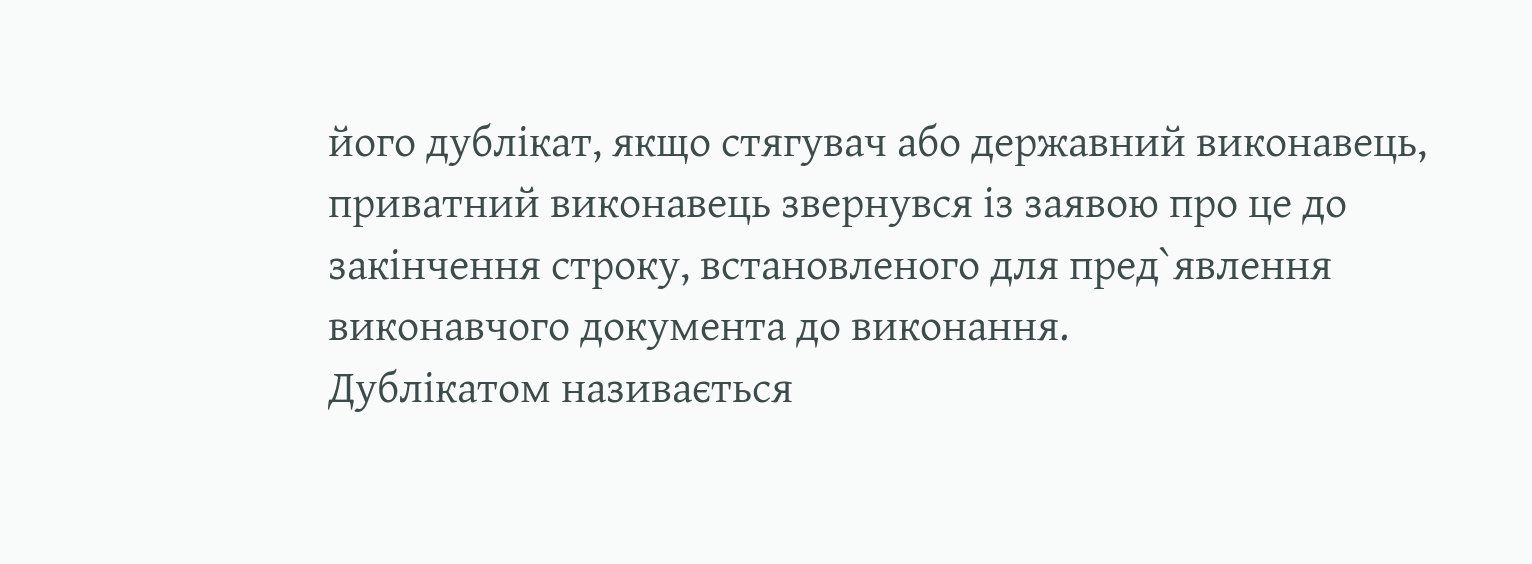його дублікат, якщо стягувач або державний виконавець, приватний виконавець звернувся із заявою про це до закінчення строку, встановленого для пред`явлення виконавчого документа до виконання.
Дублікатом називається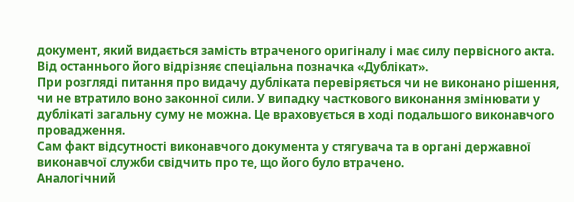документ, який видається замість втраченого оригіналу і має силу первісного акта. Від останнього його відрізняє спеціальна позначка «Дублікат».
При розгляді питання про видачу дубліката перевіряється чи не виконано рішення, чи не втратило воно законної сили. У випадку часткового виконання змінювати у дублікаті загальну суму не можна. Це враховується в ході подальшого виконавчого провадження.
Сам факт відсутності виконавчого документа у стягувача та в органі державної виконавчої служби свідчить про те, що його було втрачено.
Аналогічний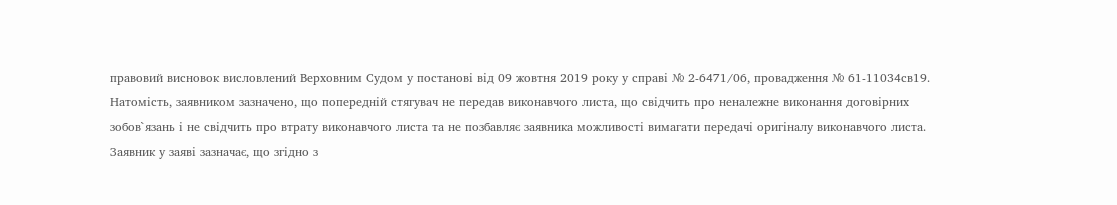правовий висновок висловлений Верховним Судом у постанові від 09 жовтня 2019 року у справі № 2-6471/06, провадження № 61-11034св19.
Натомість, заявником зазначено, що попередній стягувач не передав виконавчого листа, що свідчить про неналежне виконання договірних зобов`язань і не свідчить про втрату виконавчого листа та не позбавляє заявника можливості вимагати передачі оригіналу виконавчого листа.
Заявник у заяві зазначає, що згідно з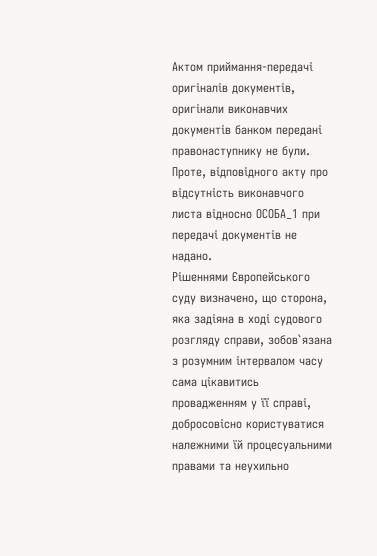Актом приймання-передачі оригіналів документів, оригінали виконавчих документів банком передані правонаступнику не були. Проте, відповідного акту про відсутність виконавчого листа відносно ОСОБА_1 при передачі документів не надано.
Рішеннями Європейського суду визначено, що сторона, яка задіяна в ході судового розгляду справи, зобов`язана з розумним інтервалом часу сама цікавитись провадженням у її справі, добросовісно користуватися належними їй процесуальними правами та неухильно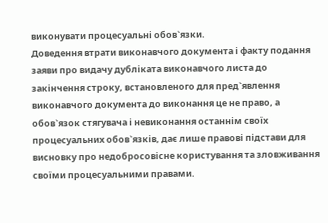виконувати процесуальні обов`язки.
Доведення втрати виконавчого документа і факту подання заяви про видачу дубліката виконавчого листа до закінчення строку, встановленого для пред`явлення виконавчого документа до виконання це не право, а обов`язок стягувача і невиконання останнім своїх процесуальних обов`язків, дає лише правові підстави для висновку про недобросовісне користування та зловживання своїми процесуальними правами.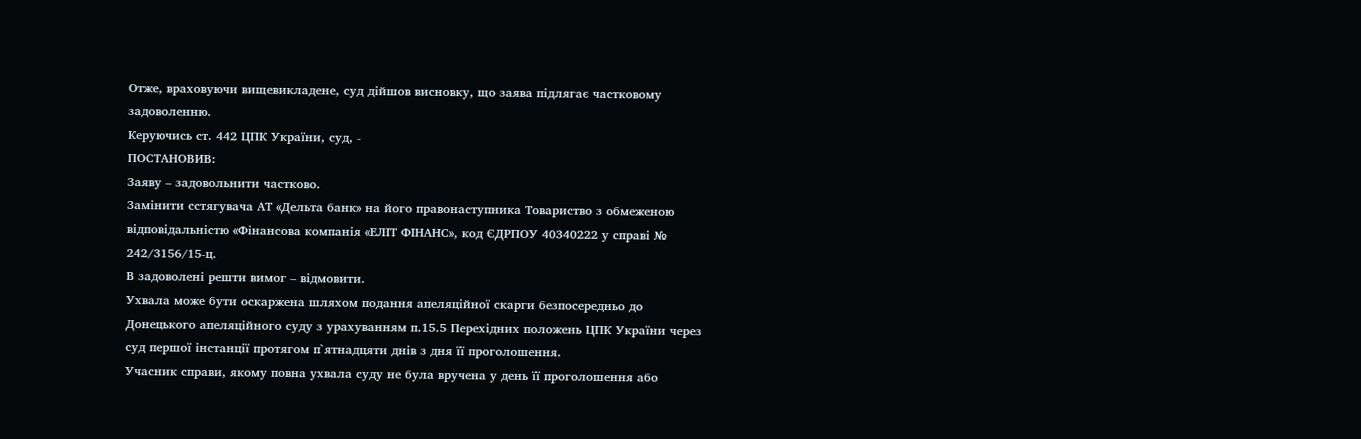Отже, враховуючи вищевикладене, суд дійшов висновку, що заява підлягає частковому задоволенню.
Керуючись ст. 442 ЦПК України, суд, -
ПОСТАНОВИВ:
Заяву – задовольнити частково.
Замінити сстягувача АТ «Дельта банк» на його правонаступника Товариство з обмеженою відповідальністю «Фінансова компанія «ЕЛІТ ФІНАНС», код ЄДРПОУ 40340222 у справі № 242/3156/15-ц.
В задоволені решти вимог – відмовити.
Ухвала може бути оскаржена шляхом подання апеляційної скарги безпосередньо до Донецького апеляційного суду з урахуванням п.15.5 Перехідних положень ЦПК України через суд першої інстанції протягом п`ятнадцяти днів з дня її проголошення.
Учасник справи, якому повна ухвала суду не була вручена у день її проголошення або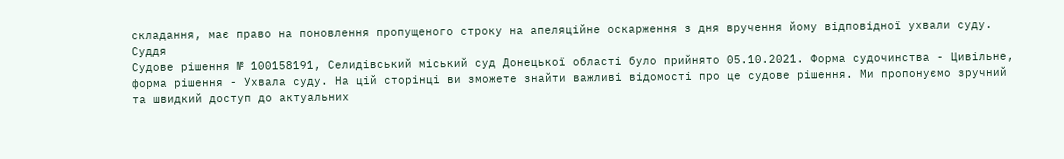складання, має право на поновлення пропущеного строку на апеляційне оскарження з дня вручення йому відповідної ухвали суду.
Суддя
Судове рішення № 100158191, Селидівський міський суд Донецької області було прийнято 05.10.2021. Форма судочинства - Цивільне, форма рішення - Ухвала суду. На цій сторінці ви зможете знайти важливі відомості про це судове рішення. Ми пропонуємо зручний та швидкий доступ до актуальних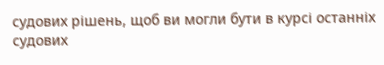судових рішень, щоб ви могли бути в курсі останніх судових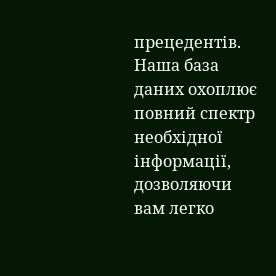прецедентів. Наша база даних охоплює повний спектр необхідної інформації, дозволяючи вам легко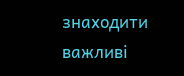знаходити важливі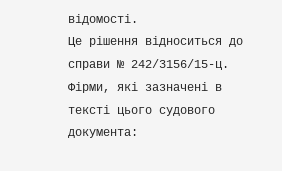відомості.
Це рішення відноситься до справи № 242/3156/15-ц. Фірми, які зазначені в тексті цього судового документа: